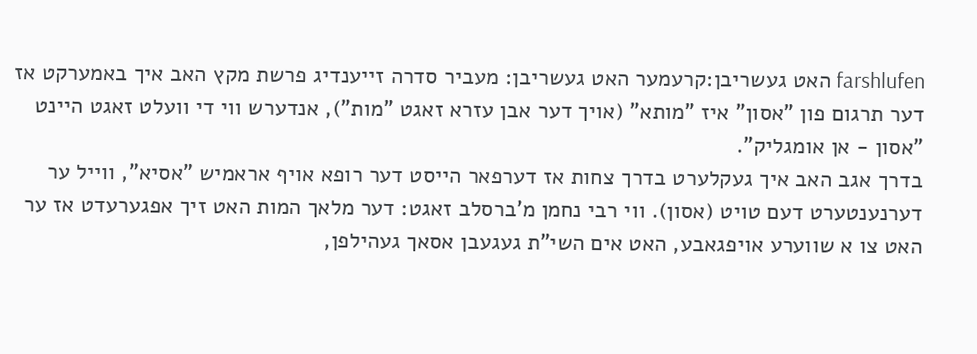farshlufen האט געשריבן:קרעמער האט געשריבן: מעביר סדרה זייענדיג פרשת מקץ האב איך באמערקט אז דער תרגום פון "אסון" איז "מותא" (אויך דער אבן עזרא זאגט "מות"), אנדערש ווי די וועלט זאגט היינט "אסון - אן אומגליק".
בדרך אגב האב איך געקלערט בדרך צחות אז דערפאר הייסט דער רופא אויף אראמיש "אסיא", ווייל ער דערנענטערט דעם טויט (אסון). ווי רבי נחמן מ'ברסלב זאגט: דער מלאך המות האט זיך אפגערעדט אז ער האט צו א שווערע אויפגאבע, האט אים השי"ת געגעבן אסאך געהילפן,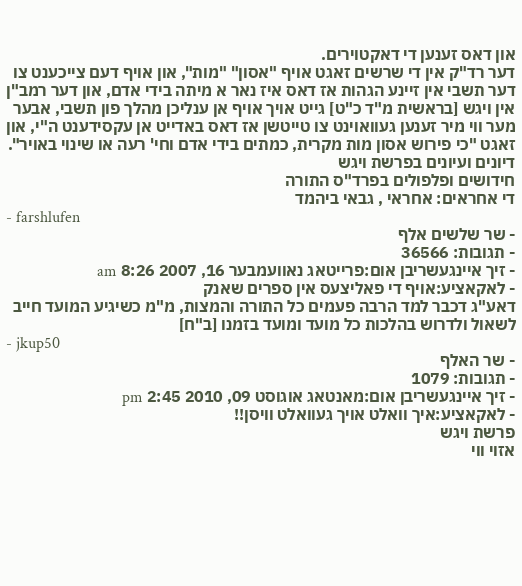און דאס זענען די דאקטוירים.
דער רד"ק אין די שרשים זאגט אויף "אסון" "מות", און אויף דעם צייכענט צו דער תשבי אין זיינע הגהות אז דאס איז נאר א מיתה בידי אדם, און דער רמב"ן אין ויגש [בראשית מ"ד כ"ט] גייט אויך אויף אן ענליכן מהלך פון תשבי, אבער מער ווי מיר זענען געוואוינט צו טייטשן אז דאס באדייט אן עקסידענט ה"י, און זאגט "כי פירוש אסון מות מקרית, כמתים בידי אדם וחי' רעה או שינוי באויר".
דיונים ועיונים בפרשת ויגש
חידושים ופלפולים בפרד"ס התורה
די אחראים: אחראי , גבאי ביהמד
- farshlufen
- שר שלשים אלף
- תגובות: 36566
- זיך איינגעשריבן אום:פרייטאג נאוועמבער 16, 2007 8:26 am
- לאקאציע:אויף די פאליצעס אין ספרים שאנק
דאע"ג דכבר למד הרבה פעמים כל התורה והמצות, מ"מ כשיגיע המועד חייב לשאול ולדרוש בהלכות כל מועד ומועד בזמנו [ב"ח]
- jkup50
- שר האלף
- תגובות: 1079
- זיך איינגעשריבן אום:מאנטאג אוגוסט 09, 2010 2:45 pm
- לאקאציע:איך וואלט אויך געוואלט וויסן!!
פרשת ויגש
אזוי ווי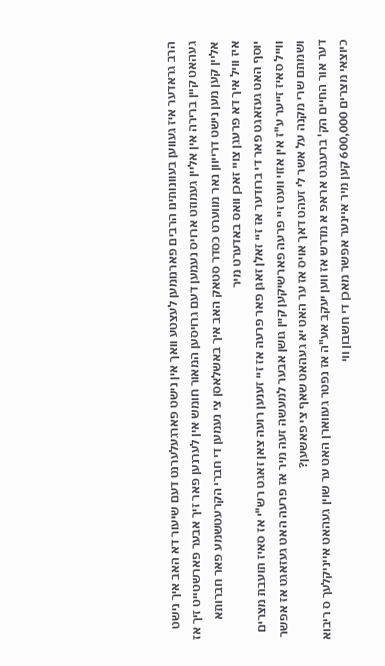הרב גראדער איז געווען בעוונותינו הרבים פארנומען לעצטע וואך אין נישט פארגעלערנט דעם שיעור דא האב איך נישט געהאט קיין ברירה אין אליין געמוזט ארויס נעמען דעם גרויסען המאור חומש אין לערנען פאר זיך אבער פארשטייט זיך אז אליין קען מען נישט דרייוון נאר מווערט כסדר סטאק האב איך באשלאסן צי נעמען די חברי הקרעטשמע פאר חברותא
איז וויל איך דא פרעגן צויי זאכן וואס באדערט מיר
יוסף האט געזאגט פאר די ברודער אז זיי זאלן זאגן פאר פרעה אז זיי זענען רועה צאן זאגט רש"י אז סאיז תועבת מצרים ווייל סאיז זייער ע"ז אין אזוי וועט זיי פרעה פארשיקען קיין גושן אבער למעשה זעה מיר אז פרעה האט געזאגט אז אפשר ושמתם שרי מקנה על אשר לי זעהט דאך אויס אז ער האט יא געהאט שאף צי פאשען?
דער אור החיים הק' ברענגט אראפ א מדרש אז ווען יעקב אע"ה אז נפטר געווארן האט ער שוין געהאט אייניקלעך ס ריבוא כיוצאי מצרים 600,000 קען מיר איינער אפשר מאכן די חשבון ווי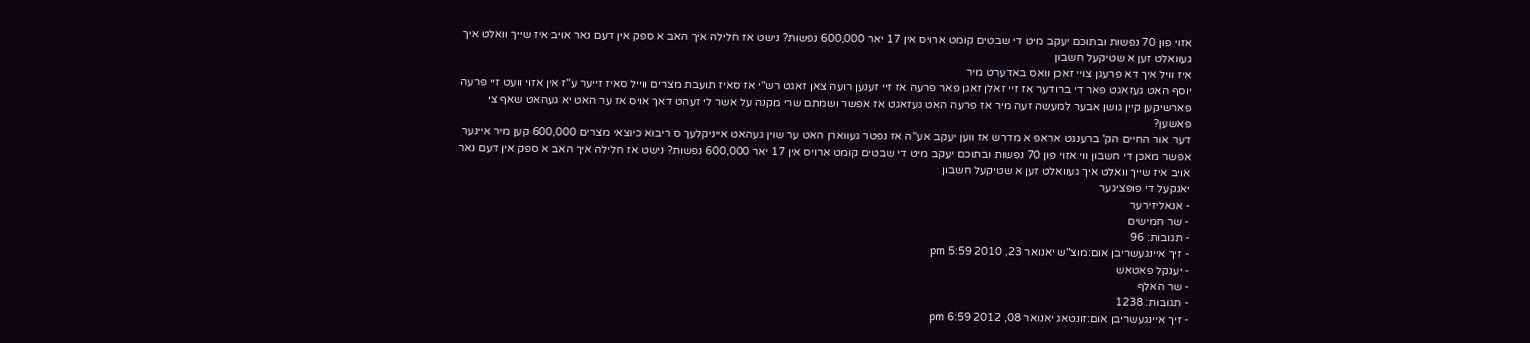אזוי פון 70 נפשות ובתוכם יעקב מיט די שבטים קומט ארויס אין 17 יאר 600,000 נפשות? נישט אז חלילה איך האב א ספק אין דעם נאר אויב איז שייך וואלט איך געוואלט זען א שטיקעל חשבון
איז וויל איך דא פרעגן צויי זאכן וואס באדערט מיר
יוסף האט געזאגט פאר די ברודער אז זיי זאלן זאגן פאר פרעה אז זיי זענען רועה צאן זאגט רש"י אז סאיז תועבת מצרים ווייל סאיז זייער ע"ז אין אזוי וועט זיי פרעה פארשיקען קיין גושן אבער למעשה זעה מיר אז פרעה האט געזאגט אז אפשר ושמתם שרי מקנה על אשר לי זעהט דאך אויס אז ער האט יא געהאט שאף צי פאשען?
דער אור החיים הק' ברענגט אראפ א מדרש אז ווען יעקב אע"ה אז נפטר געווארן האט ער שוין געהאט אייניקלעך ס ריבוא כיוצאי מצרים 600,000 קען מיר איינער אפשר מאכן די חשבון ווי אזוי פון 70 נפשות ובתוכם יעקב מיט די שבטים קומט ארויס אין 17 יאר 600,000 נפשות? נישט אז חלילה איך האב א ספק אין דעם נאר אויב איז שייך וואלט איך געוואלט זען א שטיקעל חשבון
יאנקעל די פופציגער
- אנאליזירער
- שר חמישים
- תגובות: 96
- זיך איינגעשריבן אום:מוצ"ש יאנואר 23, 2010 5:59 pm
- יענקל פאטאש
- שר האלף
- תגובות: 1238
- זיך איינגעשריבן אום:זונטאג יאנואר 08, 2012 6:59 pm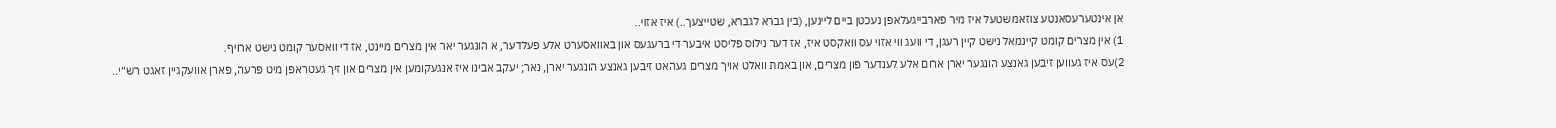אן אינטערעסאנטע צוזאמשטעל איז מיר פארבייגעלאפן נעכטן ביים ליינען, (בין גברא לגברא, שטייצעך..) איז אזוי..
1) אין מצרים קומט קיינמאל נישט קיין רעגן, די וועג ווי אזוי עס וואקסט איז, אז דער נילוס פליסט איבער די ברעגעס און באוואסערט אלע פעלדער, א הונגער יאר אין מצרים מיינט, אז די וואסער קומט נישט ארויף.
2)עס איז געווען זיבען גאנצע הונגער יארן ארום אלע לענדער פון מצרים, און באמת וואלט אויך מצרים געהאט זיבען גאנצע הונגער יארן, נאר; יעקב אבינו איז אנגעקומען אין מצרים און זיך געטראפן מיט פרעה, פארן אוועקגיין זאגט רש''י..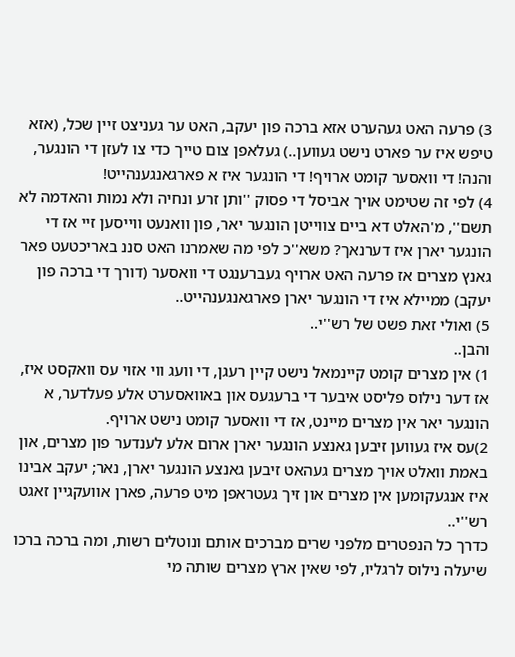3) פרעה האט געהערט אזא ברכה פון יעקב, האט ער געניצט זיין שכל, (אזא טיפש איז ער פארט נישט געווען..) געלאפן צום טייך כדי צו לעזן די הונגער, והנה! די וואסער קומט ארויף! די הונגער איז א פארגאנגענהייט!
4) לפי זה שטימט אויך אביסל די פסוק ''ותן זרע ונחיה ולא נמות והאדמה לא תשם'', מ'האלט דא ביים צווייטן הונגער יאר, פון וואנעט ווייסען זיי אז די הונגער יארן איז דערנאך? משא''כ לפי מה שאמרנו האט סננ באריכטעט פאר גאנץ מצרים אז פרעה האט ארויף געברענגט די וואסער (דורך די ברכה פון יעקב) ממיילא איז די הונגער יארן פארגאנגענהייט..
5) ואולי זאת פשט של רש''י..
והבן..
1) אין מצרים קומט קיינמאל נישט קיין רעגן, די וועג ווי אזוי עס וואקסט איז, אז דער נילוס פליסט איבער די ברעגעס און באוואסערט אלע פעלדער, א הונגער יאר אין מצרים מיינט, אז די וואסער קומט נישט ארויף.
2)עס איז געווען זיבען גאנצע הונגער יארן ארום אלע לענדער פון מצרים, און באמת וואלט אויך מצרים געהאט זיבען גאנצע הונגער יארן, נאר; יעקב אבינו איז אנגעקומען אין מצרים און זיך געטראפן מיט פרעה, פארן אוועקגיין זאגט רש''י..
כדרך כל הנפטרים מלפני שרים מברכים אותם ונוטלים רשות, ומה ברכה ברכו שיעלה נילוס לרגליו, לפי שאין ארץ מצרים שותה מי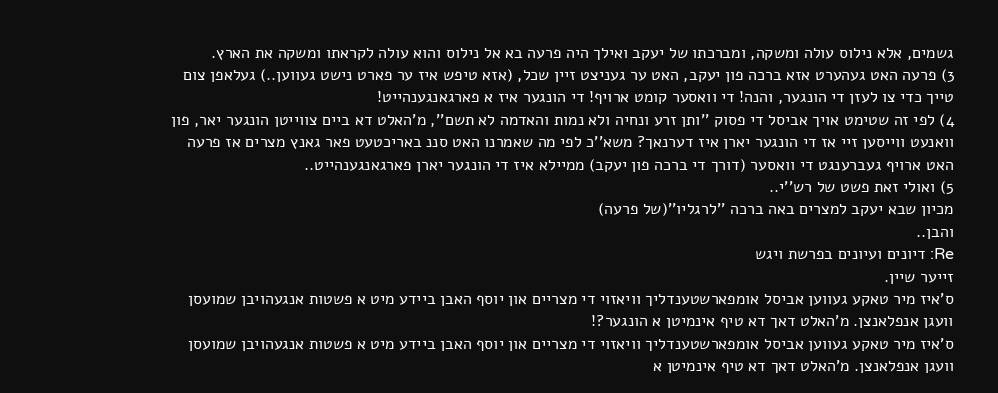גשמים, אלא נילוס עולה ומשקה, ומברכתו של יעקב ואילך היה פרעה בא אל נילוס והוא עולה לקראתו ומשקה את הארץ.
3) פרעה האט געהערט אזא ברכה פון יעקב, האט ער געניצט זיין שכל, (אזא טיפש איז ער פארט נישט געווען..) געלאפן צום טייך כדי צו לעזן די הונגער, והנה! די וואסער קומט ארויף! די הונגער איז א פארגאנגענהייט!
4) לפי זה שטימט אויך אביסל די פסוק ''ותן זרע ונחיה ולא נמות והאדמה לא תשם'', מ'האלט דא ביים צווייטן הונגער יאר, פון וואנעט ווייסען זיי אז די הונגער יארן איז דערנאך? משא''כ לפי מה שאמרנו האט סננ באריכטעט פאר גאנץ מצרים אז פרעה האט ארויף געברענגט די וואסער (דורך די ברכה פון יעקב) ממיילא איז די הונגער יארן פארגאנגענהייט..
5) ואולי זאת פשט של רש''י..
מכיון שבא יעקב למצרים באה ברכה ''לרגליו''(של פרעה)
והבן..
Re: דיונים ועיונים בפרשת ויגש
זייער שיין.
ס'איז מיר טאקע געווען אביסל אומפארשטענדליך וויאזוי די מצריים און יוסף האבן ביידע מיט א פשטות אנגעהויבן שמועסן וועגן אנפלאנצן. מ'האלט דאך דא טיף אינמיטן א הונגער?!
ס'איז מיר טאקע געווען אביסל אומפארשטענדליך וויאזוי די מצריים און יוסף האבן ביידע מיט א פשטות אנגעהויבן שמועסן וועגן אנפלאנצן. מ'האלט דאך דא טיף אינמיטן א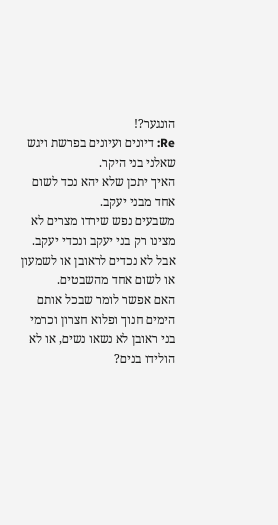הונגער?!
Re: דיונים ועיונים בפרשת ויגש
שאלני בני היקר.
האיך יתכן שלא יהא נכד לשום אחד מבני יעקב.
משבעים נפש שירדו מצרים לא מצינו רק בני יעקב ונכדי יעקב.
אבל לא נכדים לראובן או לשמעון או לשום אחד מהשבטים.
האם אפשר לומר שבכל אותם הימים חנוך ופלוא חצרון וכרמי בני ראובן לא נשאו נשים, או לא הולידו בנים?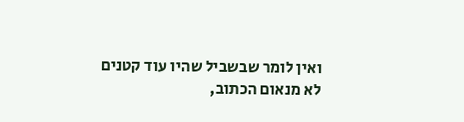ואין לומר שבשביל שהיו עוד קטנים לא מנאום הכתוב,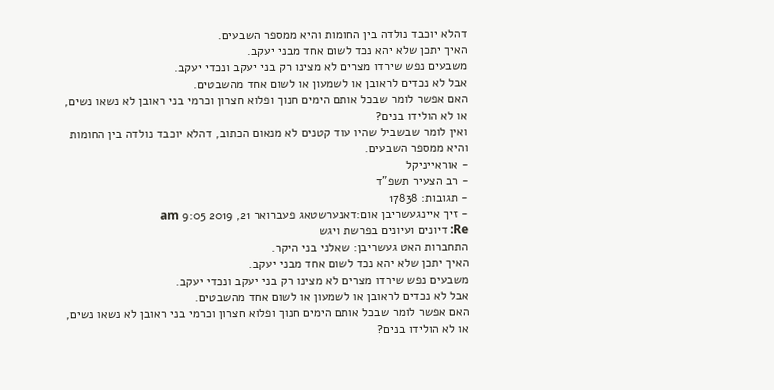דהלא יוכבד נולדה בין החומות והיא ממספר השבעים.
האיך יתכן שלא יהא נכד לשום אחד מבני יעקב.
משבעים נפש שירדו מצרים לא מצינו רק בני יעקב ונכדי יעקב.
אבל לא נכדים לראובן או לשמעון או לשום אחד מהשבטים.
האם אפשר לומר שבכל אותם הימים חנוך ופלוא חצרון וכרמי בני ראובן לא נשאו נשים, או לא הולידו בנים?
ואין לומר שבשביל שהיו עוד קטנים לא מנאום הכתוב, דהלא יוכבד נולדה בין החומות והיא ממספר השבעים.
- אוראייניקל
- רב הצעיר תשפ"ד
- תגובות: 17838
- זיך איינגעשריבן אום:דאנערשטאג פעברואר 21, 2019 9:05 am
Re: דיונים ועיונים בפרשת ויגש
התחברות האט געשריבן: שאלני בני היקר.
האיך יתכן שלא יהא נכד לשום אחד מבני יעקב.
משבעים נפש שירדו מצרים לא מצינו רק בני יעקב ונכדי יעקב.
אבל לא נכדים לראובן או לשמעון או לשום אחד מהשבטים.
האם אפשר לומר שבכל אותם הימים חנוך ופלוא חצרון וכרמי בני ראובן לא נשאו נשים, או לא הולידו בנים?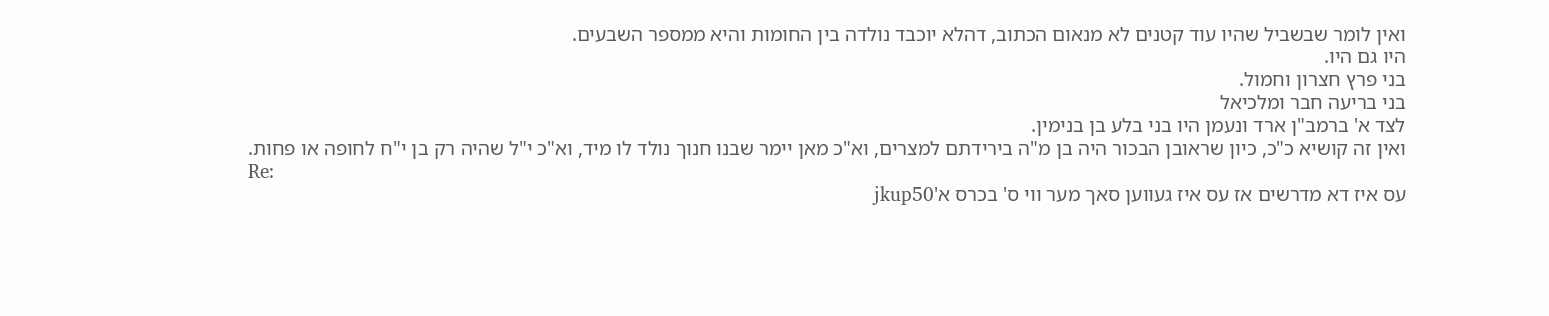ואין לומר שבשביל שהיו עוד קטנים לא מנאום הכתוב, דהלא יוכבד נולדה בין החומות והיא ממספר השבעים.
היו גם היו.
בני פרץ חצרון וחמול.
בני בריעה חבר ומלכיאל
לצד א' ברמב"ן ארד ונעמן היו בני בלע בן בנימין.
ואין זה קושיא כ"כ, כיון שראובן הבכור היה בן מ"ה בירידתם למצרים, וא"כ מאן יימר שבנו חנוך נולד לו מיד, וא"כ י"ל שהיה רק בן י"ח לחופה או פחות.
Re:
עס איז דא מדרשים אז עס איז געווען סאך מער ווי ס' בכרס א'jkup50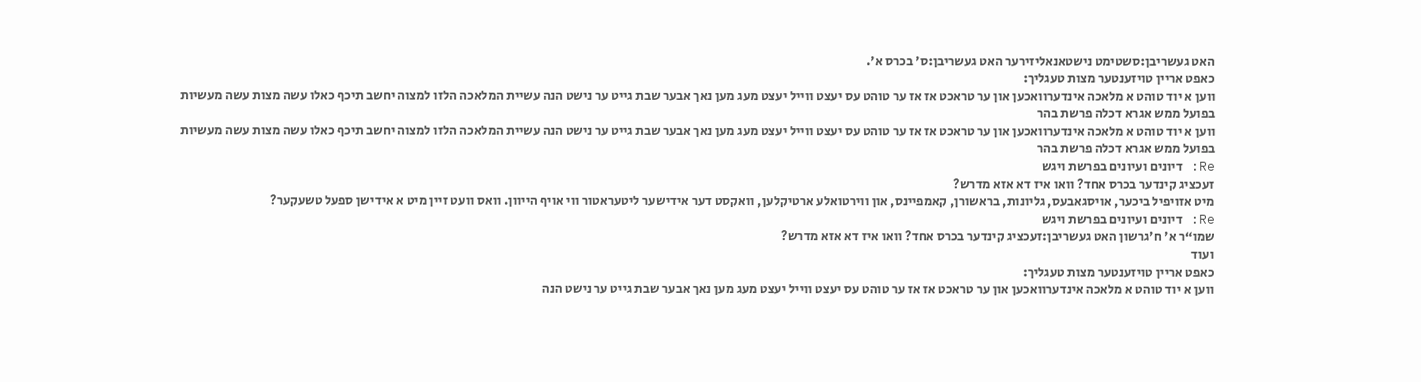האט געשריבן:סשטימט נישטאנאליזירער האט געשריבן:ס' בכרס א'.
כאפט אריין טויזענטער מצות טעגליך:
ווען א יוד טוהט א מלאכה אינדערוואכען און ער טראכט אז אז ער טוהט עס יעצט ווייל יעצט מעג מען נאך אבער שבת גייט ער נישט הנה עשיית המלאכה הלזו למצוה יחשב תיכף כאלו עשה מצות עשה מעשיות בפועל ממש אגרא דכלה פרשת בהר
ווען א יוד טוהט א מלאכה אינדערוואכען און ער טראכט אז אז ער טוהט עס יעצט ווייל יעצט מעג מען נאך אבער שבת גייט ער נישט הנה עשיית המלאכה הלזו למצוה יחשב תיכף כאלו עשה מצות עשה מעשיות בפועל ממש אגרא דכלה פרשת בהר
Re: דיונים ועיונים בפרשת ויגש
זעכציג קינדער בכרס אחד? וואו איז דא אזא מדרש?
מיט אזויפיל ביכער, אויסגאבעס, גליונות, בראשורן, קאמפיינס, און ווירטואלע ארטיקלען, וואקסט דער אידישער ליטעראטור ווי אויף הייוון. וואס וועט זיין מיט א אידישן ספעל טשעקער?
Re: דיונים ועיונים בפרשת ויגש
שמו“ר א' ח'גרשון האט געשריבן:זעכציג קינדער בכרס אחד? וואו איז דא אזא מדרש?
ועוד
כאפט אריין טויזענטער מצות טעגליך:
ווען א יוד טוהט א מלאכה אינדערוואכען און ער טראכט אז אז ער טוהט עס יעצט ווייל יעצט מעג מען נאך אבער שבת גייט ער נישט הנה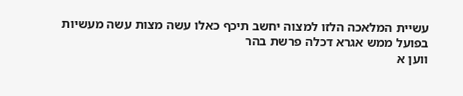עשיית המלאכה הלזו למצוה יחשב תיכף כאלו עשה מצות עשה מעשיות בפועל ממש אגרא דכלה פרשת בהר
ווען א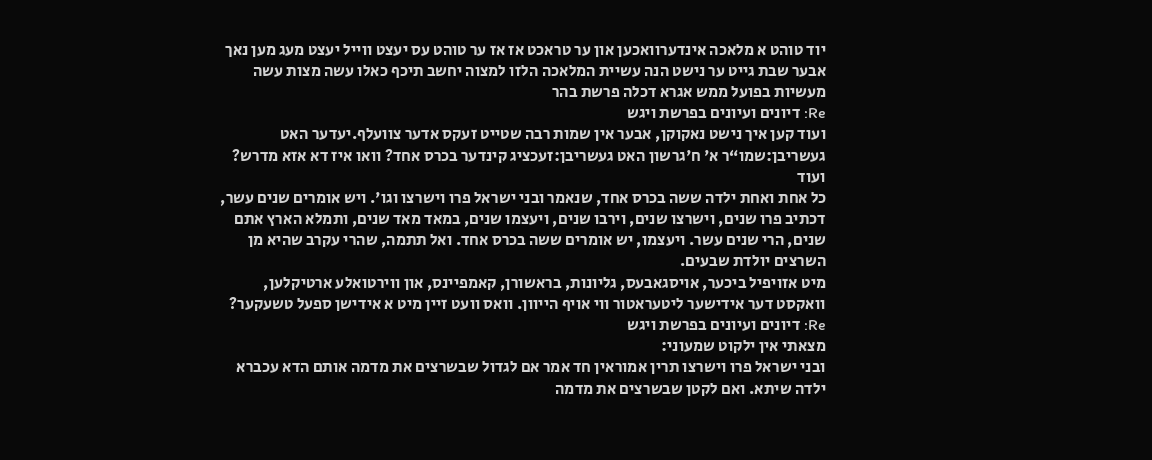יוד טוהט א מלאכה אינדערוואכען און ער טראכט אז אז ער טוהט עס יעצט ווייל יעצט מעג מען נאך אבער שבת גייט ער נישט הנה עשיית המלאכה הלזו למצוה יחשב תיכף כאלו עשה מצות עשה מעשיות בפועל ממש אגרא דכלה פרשת בהר
Re: דיונים ועיונים בפרשת ויגש
ועוד קען איך נישט נאקוקן, אבער אין שמות רבה שטייט זעקס אדער צוועלף.יעדער האט געשריבן:שמו“ר א' ח'גרשון האט געשריבן:זעכציג קינדער בכרס אחד? וואו איז דא אזא מדרש?
ועוד
כל אחת ואחת ילדה ששה בכרס אחד, שנאמר ובני ישראל פרו וישרצו וגו'. ויש אומרים שנים עשר, דכתיב פרו שנים, וישרצו שנים, וירבו שנים, ויעצמו שנים, במאד מאד שנים, ותמלא הארץ אתם שנים, הרי שנים עשר. ויעצמו, יש אומרים ששה בכרס אחד. ואל תתמה, שהרי עקרב שהיא מן השרצים יולדת שבעים.
מיט אזויפיל ביכער, אויסגאבעס, גליונות, בראשורן, קאמפיינס, און ווירטואלע ארטיקלען, וואקסט דער אידישער ליטעראטור ווי אויף הייוון. וואס וועט זיין מיט א אידישן ספעל טשעקער?
Re: דיונים ועיונים בפרשת ויגש
מצאתי אין ילקוט שמעוני:
ובני ישראל פרו וישרצו תרין אמוראין חד אמר אם לגדול שבשרצים את מדמה אותם הדא עכברא ילדה שיתא. ואם לקטן שבשרצים את מדמה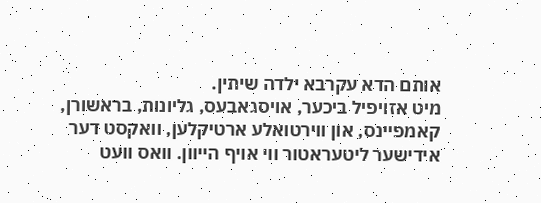אותם הדא עקרבא ילדה שיתין.
מיט אזויפיל ביכער, אויסגאבעס, גליונות, בראשורן, קאמפיינס, און ווירטואלע ארטיקלען, וואקסט דער אידישער ליטעראטור ווי אויף הייוון. וואס וועט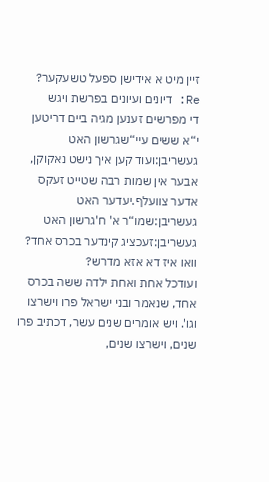זיין מיט א אידישן ספעל טשעקער?
Re: דיונים ועיונים בפרשת ויגש
די מפרשים זענען מגיה ביים דריטען י“א ששים עיי“שגרשון האט געשריבן:ועוד קען איך נישט נאקוקן, אבער אין שמות רבה שטייט זעקס אדער צוועלף.יעדער האט געשריבן:שמו“ר א' ח'גרשון האט געשריבן:זעכציג קינדער בכרס אחד? וואו איז דא אזא מדרש?
ועודכל אחת ואחת ילדה ששה בכרס אחד, שנאמר ובני ישראל פרו וישרצו וגו'. ויש אומרים שנים עשר, דכתיב פרו שנים, וישרצו שנים,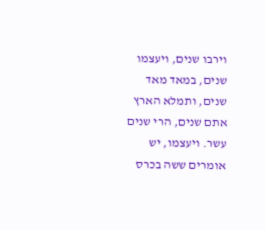וירבו שנים, ויעצמו שנים, במאד מאד שנים, ותמלא הארץ אתם שנים, הרי שנים עשר. ויעצמו, יש אומרים ששה בכרס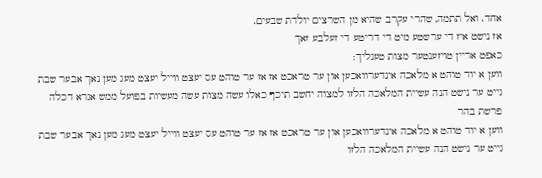אחד. ואל תתמה, שהרי עקרב שהיא מן השרצים יולדת שבעים.
אז נישט איז די ערשטע מיט די דריטע די זעלבע זאך
כאפט אריין טויזענטער מצות טעגליך:
ווען א יוד טוהט א מלאכה אינדערוואכען און ער טראכט אז אז ער טוהט עס יעצט ווייל יעצט מעג מען נאך אבער שבת גייט ער נישט הנה עשיית המלאכה הלזו למצוה יחשב תיכף כאלו עשה מצות עשה מעשיות בפועל ממש אגרא דכלה פרשת בהר
ווען א יוד טוהט א מלאכה אינדערוואכען און ער טראכט אז אז ער טוהט עס יעצט ווייל יעצט מעג מען נאך אבער שבת גייט ער נישט הנה עשיית המלאכה הלזו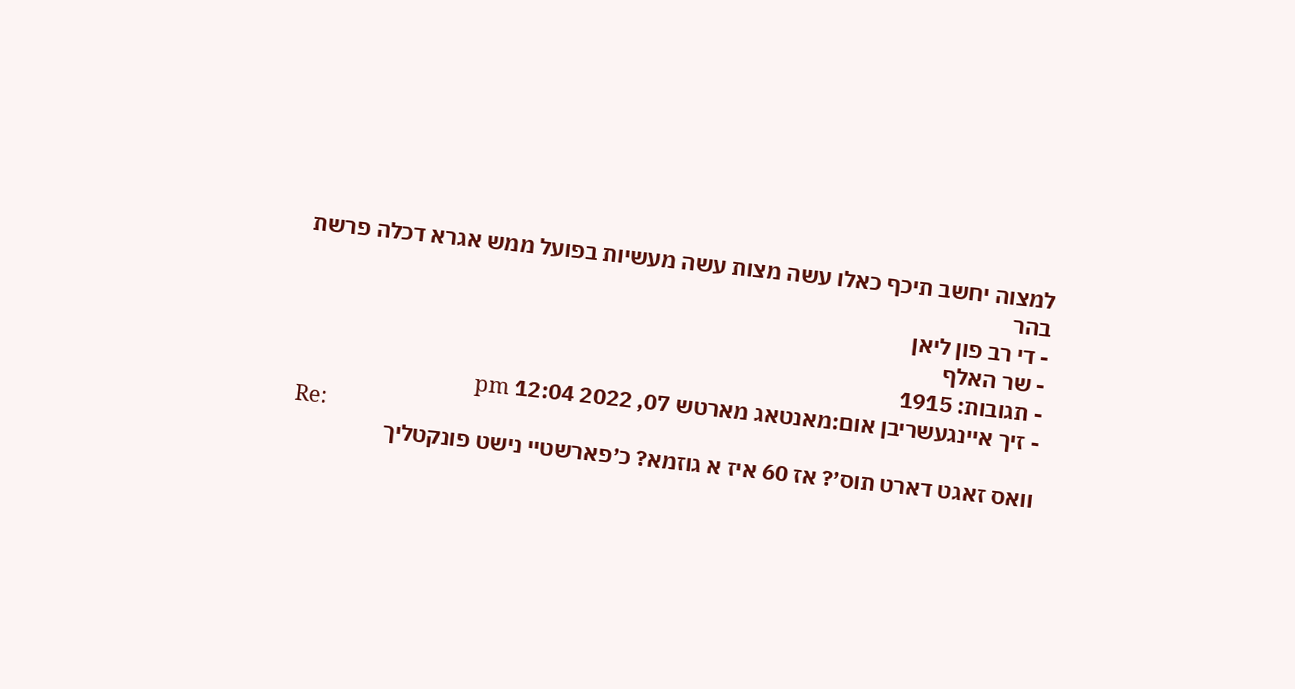למצוה יחשב תיכף כאלו עשה מצות עשה מעשיות בפועל ממש אגרא דכלה פרשת בהר
- די רב פון ליאן
- שר האלף
- תגובות: 1915
- זיך איינגעשריבן אום:מאנטאג מארטש 07, 2022 12:04 pm
Re:
וואס זאגט דארט תוס׳? אז 60 איז א גוזמא? כ׳פארשטיי נישט פונקטליך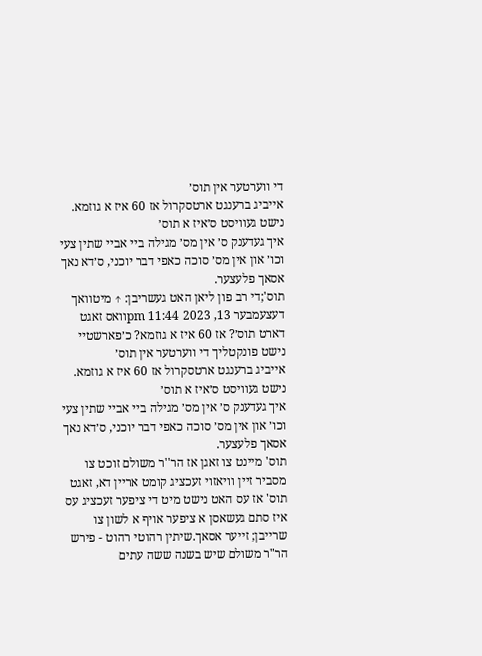די ווערטער אין תוס׳
אייביג ברענגט ארטסקרול אז 60 איז א גוזמא. נישט געוויסט ס׳איז א תוס׳
איך געדענק ס׳ אין מס׳ מגילה ביי אביי שתין צעי וכו׳ און אין מס׳ סוכה כאפי דבר יוכני, ס׳דא נאך אסאך פלעצער.
תוס';די רב פון ליאן האט געשריבן: ↑ מיטוואך דעצעמבער 13, 2023 11:44 pmוואס זאגט דארט תוס׳? אז 60 איז א גוזמא? כ׳פארשטיי נישט פונקטליך די ווערטער אין תוס׳
אייביג ברענגט ארטסקרול אז 60 איז א גוזמא. נישט געוויסט ס׳איז א תוס׳
איך געדענק ס׳ אין מס׳ מגילה ביי אביי שתין צעי וכו׳ און אין מס׳ סוכה כאפי דבר יוכני, ס׳דא נאך אסאך פלעצער.
תוס' מיינט צו זאגן אז הר''ר משולם זוכט צו מסביר זיין וויאזוי זעכציג קומט אריין דא, זאגט תוס' אז עס האט נישט מיט די ציפער זעכציג עס איז סתם געשאסן א ציפער אויף א לשון צו שרייבן; זייער אסאך.שיתין רהוטי רהוט - פירש הר"ר משולם שיש בשנה ששה עתים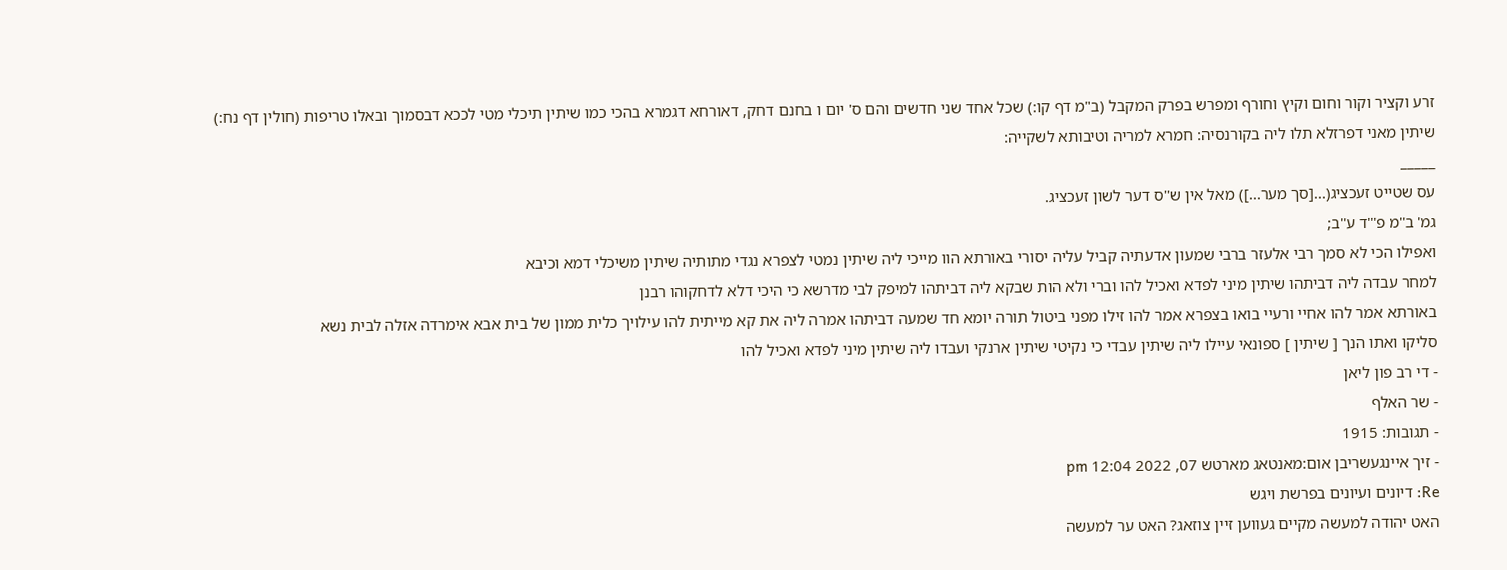זרע וקציר וקור וחום וקיץ וחורף ומפרש בפרק המקבל (ב"מ דף קו:) שכל אחד שני חדשים והם ס' יום ו בחנם דחק, דאורחא דגמרא בהכי כמו שיתין תיכלי מטי לככא דבסמוך ובאלו טריפות (חולין דף נח:) שיתין מאני דפרזלא תלו ליה בקורנסיה: חמרא למריה וטיבותא לשקייה:
_____
עס שטייט זעכציג(...[סך מער...]) מאל אין ש''ס דער לשון זעכציג.
גמ' ב''מ פ'''ד ע''ב;
ואפילו הכי לא סמך רבי אלעזר ברבי שמעון אדעתיה קביל עליה יסורי באורתא הוו מייכי ליה שיתין נמטי לצפרא נגדי מתותיה שיתין משיכלי דמא וכיבא
למחר עבדה ליה דביתהו שיתין מיני לפדא ואכיל להו וברי ולא הות שבקא ליה דביתהו למיפק לבי מדרשא כי היכי דלא לדחקוהו רבנן
באורתא אמר להו אחיי ורעיי בואו בצפרא אמר להו זילו מפני ביטול תורה יומא חד שמעה דביתהו אמרה ליה את קא מייתית להו עילויך כלית ממון של בית אבא אימרדה אזלה לבית נשא
סליקו ואתו הנך [ שיתין ] ספונאי עיילו ליה שיתין עבדי כי נקיטי שיתין ארנקי ועבדו ליה שיתין מיני לפדא ואכיל להו
- די רב פון ליאן
- שר האלף
- תגובות: 1915
- זיך איינגעשריבן אום:מאנטאג מארטש 07, 2022 12:04 pm
Re: דיונים ועיונים בפרשת ויגש
האט יהודה למעשה מקיים געווען זיין צוזאג? האט ער למעשה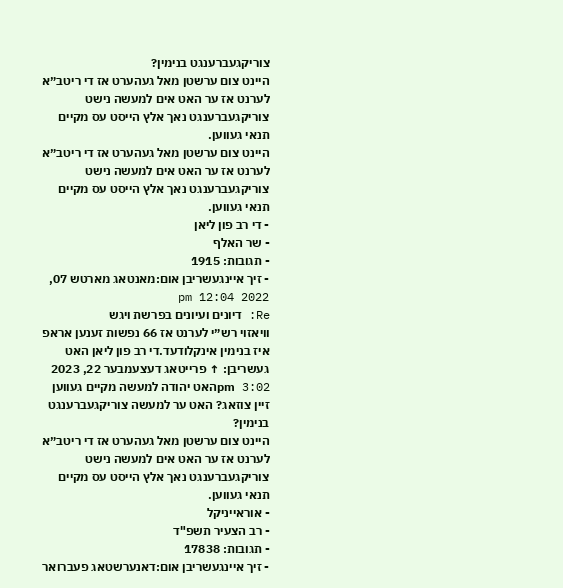צוריקגעברענגט בנימין?
היינט צום ערשטן מאל געהערט אז די ריטב״א לערנט אז ער האט אים למעשה נישט צוריקגעברענגט נאך אלץ הייסט עס מקיים תנאי געווען.
היינט צום ערשטן מאל געהערט אז די ריטב״א לערנט אז ער האט אים למעשה נישט צוריקגעברענגט נאך אלץ הייסט עס מקיים תנאי געווען.
- די רב פון ליאן
- שר האלף
- תגובות: 1915
- זיך איינגעשריבן אום:מאנטאג מארטש 07, 2022 12:04 pm
Re: דיונים ועיונים בפרשת ויגש
וויאזוי רש״י לערנט אז 66 נפשות זענען אראפ איז בנימין אינקלודעד.די רב פון ליאן האט געשריבן: ↑ פרייטאג דעצעמבער 22, 2023 3:02 pmהאט יהודה למעשה מקיים געווען זיין צוזאג? האט ער למעשה צוריקגעברענגט בנימין?
היינט צום ערשטן מאל געהערט אז די ריטב״א לערנט אז ער האט אים למעשה נישט צוריקגעברענגט נאך אלץ הייסט עס מקיים תנאי געווען.
- אוראייניקל
- רב הצעיר תשפ"ד
- תגובות: 17838
- זיך איינגעשריבן אום:דאנערשטאג פעברואר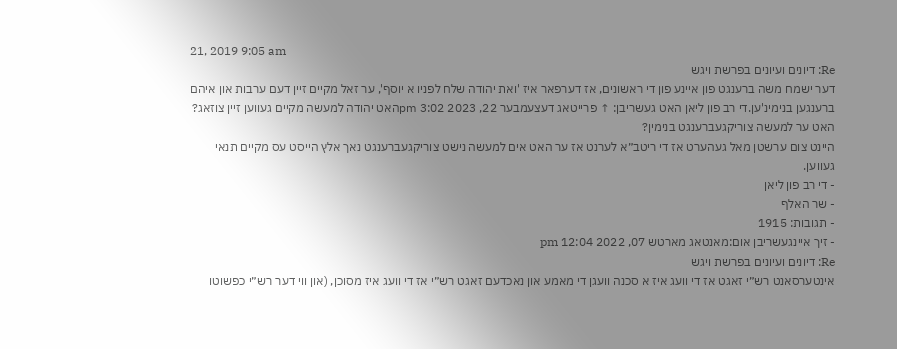21, 2019 9:05 am
Re: דיונים ועיונים בפרשת ויגש
דער ישמח משה ברענגט פון איינע פון די ראשונים, אז דערפאר איז 'ואת יהודה שלח לפניו א יוסף', ער זאל מקיים זיין דעם ערבות און איהם ברענגען בנימינ'ען.די רב פון ליאן האט געשריבן: ↑ פרייטאג דעצעמבער 22, 2023 3:02 pmהאט יהודה למעשה מקיים געווען זיין צוזאג? האט ער למעשה צוריקגעברענגט בנימין?
היינט צום ערשטן מאל געהערט אז די ריטב״א לערנט אז ער האט אים למעשה נישט צוריקגעברענגט נאך אלץ הייסט עס מקיים תנאי געווען.
- די רב פון ליאן
- שר האלף
- תגובות: 1915
- זיך איינגעשריבן אום:מאנטאג מארטש 07, 2022 12:04 pm
Re: דיונים ועיונים בפרשת ויגש
אינטערסאנט רש״י זאגט אז די וועג איז א סכנה וועגן די מאמע און נאכדעם זאגט רש״י אז די וועג איז מסוכן, (און ווי דער רש״י כפשוטו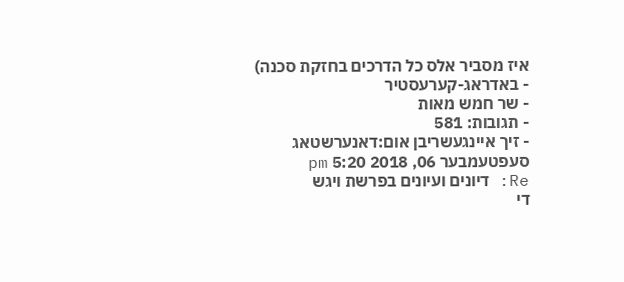איז מסביר אלס כל הדרכים בחזקת סכנה)
- באדראג-קערעסטיר
- שר חמש מאות
- תגובות: 581
- זיך איינגעשריבן אום:דאנערשטאג סעפטעמבער 06, 2018 5:20 pm
Re: דיונים ועיונים בפרשת ויגש
די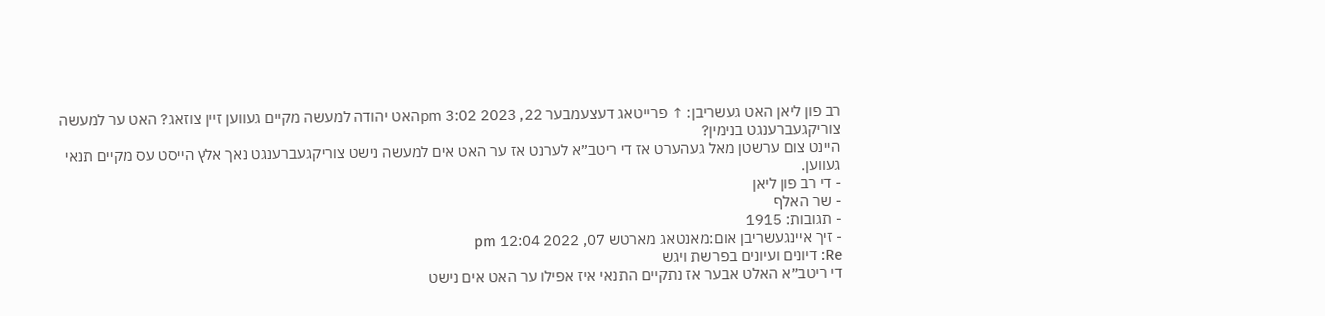רב פון ליאן האט געשריבן: ↑ פרייטאג דעצעמבער 22, 2023 3:02 pmהאט יהודה למעשה מקיים געווען זיין צוזאג? האט ער למעשה צוריקגעברענגט בנימין?
היינט צום ערשטן מאל געהערט אז די ריטב״א לערנט אז ער האט אים למעשה נישט צוריקגעברענגט נאך אלץ הייסט עס מקיים תנאי געווען.
- די רב פון ליאן
- שר האלף
- תגובות: 1915
- זיך איינגעשריבן אום:מאנטאג מארטש 07, 2022 12:04 pm
Re: דיונים ועיונים בפרשת ויגש
די ריטב״א האלט אבער אז נתקיים התנאי איז אפילו ער האט אים נישט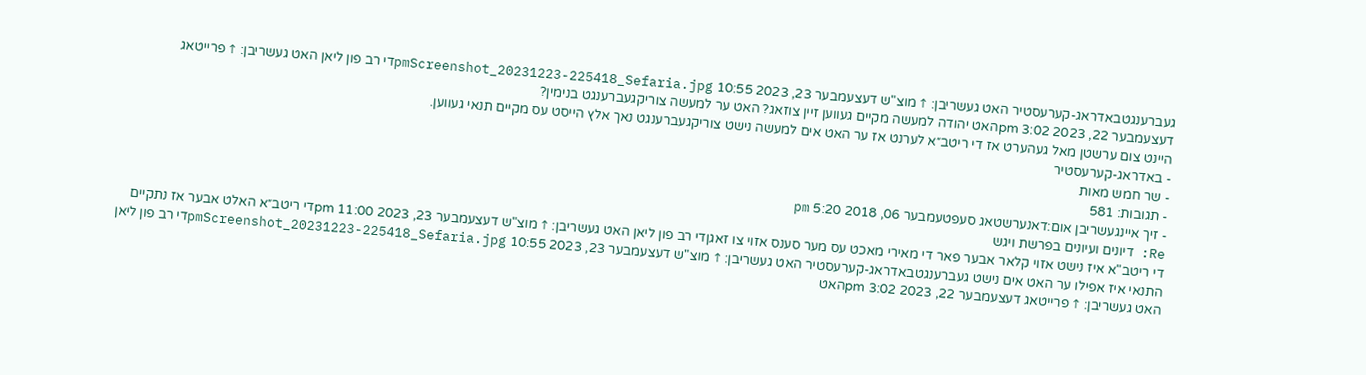געברענגטבאדראג-קערעסטיר האט געשריבן: ↑ מוצ"ש דעצעמבער 23, 2023 10:55 pmScreenshot_20231223-225418_Sefaria.jpgדי רב פון ליאן האט געשריבן: ↑ פרייטאג דעצעמבער 22, 2023 3:02 pmהאט יהודה למעשה מקיים געווען זיין צוזאג? האט ער למעשה צוריקגעברענגט בנימין?
היינט צום ערשטן מאל געהערט אז די ריטב״א לערנט אז ער האט אים למעשה נישט צוריקגעברענגט נאך אלץ הייסט עס מקיים תנאי געווען.
- באדראג-קערעסטיר
- שר חמש מאות
- תגובות: 581
- זיך איינגעשריבן אום:דאנערשטאג סעפטעמבער 06, 2018 5:20 pm
Re: דיונים ועיונים בפרשת ויגש
די ריטב"א איז נישט אזוי קלאר אבער פאר די מאירי מאכט עס מער סענס אזוי צו זאגןדי רב פון ליאן האט געשריבן: ↑ מוצ"ש דעצעמבער 23, 2023 11:00 pmדי ריטב״א האלט אבער אז נתקיים התנאי איז אפילו ער האט אים נישט געברענגטבאדראג-קערעסטיר האט געשריבן: ↑ מוצ"ש דעצעמבער 23, 2023 10:55 pmScreenshot_20231223-225418_Sefaria.jpgדי רב פון ליאן האט געשריבן: ↑ פרייטאג דעצעמבער 22, 2023 3:02 pmהאט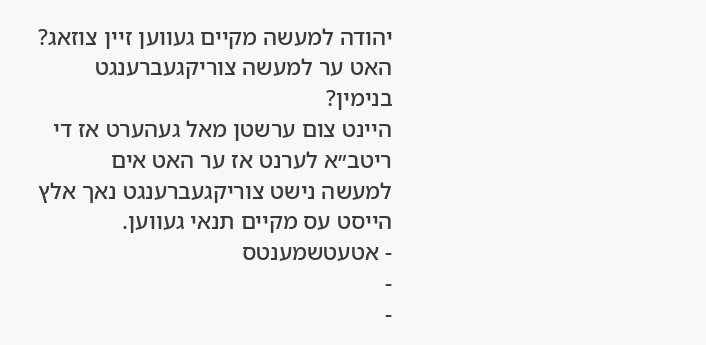יהודה למעשה מקיים געווען זיין צוזאג? האט ער למעשה צוריקגעברענגט בנימין?
היינט צום ערשטן מאל געהערט אז די ריטב״א לערנט אז ער האט אים למעשה נישט צוריקגעברענגט נאך אלץ הייסט עס מקיים תנאי געווען.
- אטעטשמענטס
-
-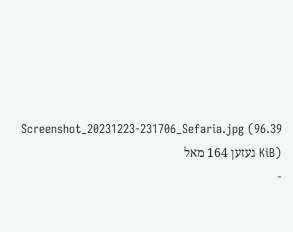Screenshot_20231223-231706_Sefaria.jpg (96.39 KiB) געזען 164 מאל
-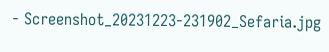- Screenshot_20231223-231902_Sefaria.jpg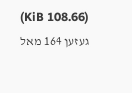(108.66 KiB) געזען 164 מאל